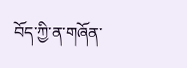བོད་ཀྱི་ན་གཞོན་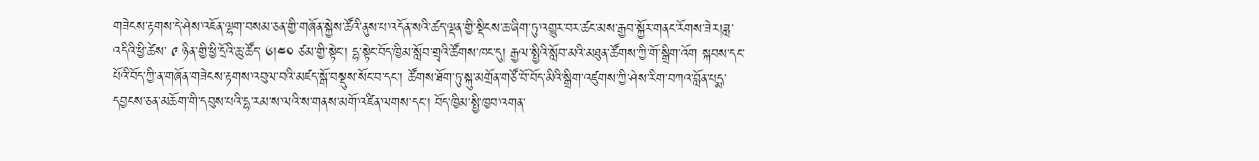གཟེངས་རྟགས་དེ་ཤེས་འཇོན་ལྷག་བསམ་ཅན་གྱི་གཞོན་སྐྱེས་ཚོའི་ནུས་པ་འདོན་སའི་ཚད་ལྡན་གྱི་སྡིངས་ཆ་ཞིག་ཏུ་འགྱུར་བར་ཚང་མས་རྒྱབ་སྐྱོར་གནང་རོགས་ཟེར།ཟླ་འདིའི་ཕྱི་ཚེས་ ༩ ཉིན་གྱི་ཕྱི་དྲོའི་ཆུ་ཚོད་ ༦།༤༠ ཙམ་གྱི་སྟེང་། དྷ་སྟེང་བོད་ཁྱིམ་སློབ་གྲྭའི་ཚོགས་ཁང་དུ། རྒྱལ་སྤྱིའི་སློབ་མའི་མཐུན་ཚོགས་ཀྱི་གོ་སྒྲིག་འོག སྐབས་དང་པོའི་བོད་ཀྱི་ན་གཞོན་གཟེངས་རྟགས་འབུལ་བའི་མཛད་སྒོ་བསྡུས་སོང་བ་དང་། ཚོགས་ཐོག་ཏུ་སྐུ་མགྲོན་གཙོ་བོ་བོད་མིའི་སྒྲིག་འཛུགས་ཀྱི་ཤེས་རིག་བཀའ་བློན་པདྨ་དབྱངས་ཅན་མཆོག་གི་དབུས་པའི་དྷ་རམ་ས་ལའི་ས་གནས་མགོ་འཛིན་ལགས་དང་། བོད་ཁྱིམ་སྤྱི་ཁྱབ་འགན་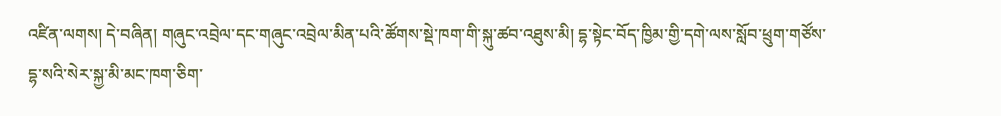འཛིན་ལགས། དེ་བཞིན། གཞུང་འབྲེལ་དང་གཞུང་འབྲེལ་མིན་པའི་ཚོགས་སྡེ་ཁག་གི་སྐུ་ཚབ་འཐུས་མི། དྷ་སྟེང་བོད་ཁྱིམ་གྱི་དགེ་ལས་སློབ་ཕྲུག་གཙོས་དྷ་སའི་སེར་སྐྱ་མི་མང་ཁག་ཅིག་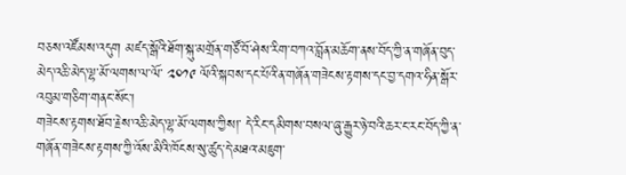བཅས་འཛོམས་འདུག མཛད་སྒོའི་ཐོག་སྐུ་མགྲོན་གཙོ་བོ་ཤེས་རིག་བཀའ་བློན་མཆོག་ནས་བོད་ཀྱི་ན་གཞོན་བུད་མེད་འཆི་མེད་ལྷ་མོ་ལགས་ལ་ལོ་ ༢༠༡༩ ལོའི་སྐབས་དང་པོའི་ན་གཞོན་གཟེངས་རྟགས་དང་བྱ་དགའ་ཧིན་སྒོར་འབུམ་གཅིག་གནང་སོང་།
གཟེངས་རྟགས་ཐོབ་རྗེས་འཆི་མེད་ལྷ་མོ་ལགས་ཀྱིས།་ དེ་རིང་དམིགས་བསལ་ཞུ་རྒྱུར་ཉེ་བའི་ཆར་ང་རང་བོད་ཀྱི་ན་གཞོན་གཟེངས་རྟགས་ཀྱི་འོས་མིའི་ཁོངས་སུ་ཚུད་དེ་མཐའ་མཇུག་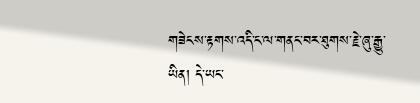གཟེངས་རྟགས་འདི་ང་ལ་གནང་བར་ཐུགས་རྗེ་ཞུ་རྒྱུ་ཡིན། དེ་ཡང་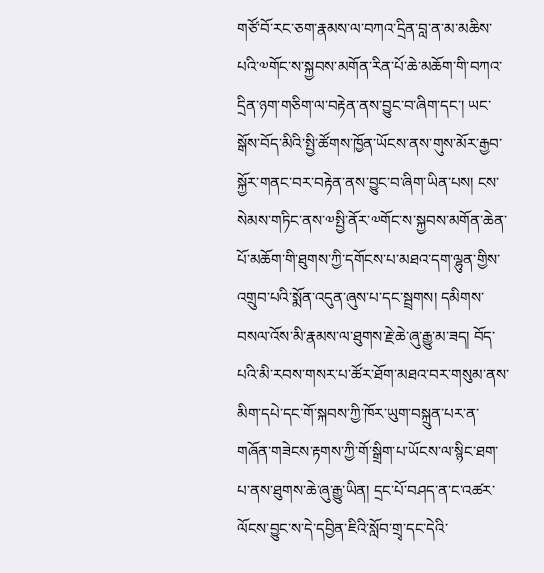གཙོ་བོ་རང་ཅག་རྣམས་ལ་བཀའ་དྲིན་བླ་ན་མ་མཆིས་པའི་༧གོང་ས་སྐྱབས་མགོན་རིན་པོ་ཆེ་མཆོག་གི་བཀའ་དྲིན་ཉག་གཅིག་ལ་བརྟེན་ནས་བྱུང་བ་ཞིག་དང་། ཡང་སྒོས་བོད་མིའི་སྤྱི་ཚོགས་ཁྱོན་ཡོངས་ནས་གུས་མོར་རྒྱབ་སྐྱོར་གནང་བར་བརྟེན་ནས་བྱུང་བ་ཞིག་ཡིན་པས། ངས་སེམས་གཏིང་ནས་༧སྤྱི་ནོར་༧གོང་ས་སྐྱབས་མགོན་ཆེན་པོ་མཆོག་གི་ཐུགས་ཀྱི་དགོངས་པ་མཐའ་དག་ལྷུན་གྱིས་འགྲུབ་པའི་སྨོན་འདུན་ཞུས་པ་དང་སྦྲགས། དམིགས་བསལ་འོས་མི་རྣམས་ལ་ཐུགས་རྗེ་ཆེ་ཞུ་རྒྱུ་མ་ཟད། བོད་པའི་མི་རབས་གསར་པ་ཚོར་ཐོག་མཐའ་བར་གསུམ་ནས་མིག་དཔེ་དང་གོ་སྐབས་ཀྱི་ཁོར་ཡུག་བསྐྲུན་པར་ན་གཞོན་གཟེངས་རྟགས་ཀྱི་གོ་སྒྲིག་པ་ཡོངས་ལ་སྙིང་ཐག་པ་ནས་ཐུགས་ཆེ་ཞུ་རྒྱུ་ཡིན། དྲང་པོ་བཤད་ན་ང་འཚར་ལོངས་བྱུང་ས་དེ་དབྱིན་ཇིའི་སློབ་གྲྭ་དང་དེའི་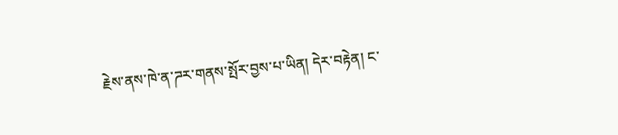རྗེས་ནས་ཁེ་ན་ཌར་གནས་སྤོར་བྱས་པ་ཡིན། དེར་བརྟེན། ང་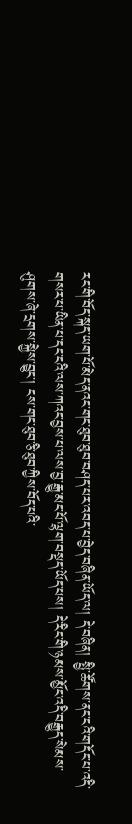རང་གི་བོད་སྐད་ཡག་པོ་མེད་ནའང་གང་ཐུབ་ཐུབ་བཤད་པར་འབད་པ་བྱེད་བཞིན་ཡོད་ལ། དེ་བཞིན། སྤྱི་ཚོགས་ནང་ངའི་གདོང་པ་འདི་གསར་པ་ཡིན་པ་དང་ངའི་ལས་ཀའང་བྱས་པ་ལས་བྱ་རྒྱུ་མང་པོ་ལྷག་བསྡད་ཡོད་པས། དེ་རིང་གི་ཉམས་མྱོང་འདི་བརྒྱུད་སེམས་ཤུགས་ཞེ་དྲགས་སྐྱེས་བྱུང་། ངས་གང་ཐུབ་ཅི་ཐུབ་ཀྱིས་བོད་པའི་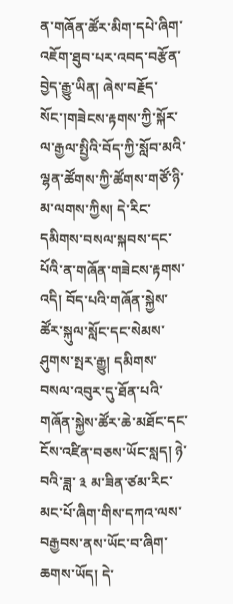ན་གཞོན་ཚོར་མིག་དཔེ་ཞིག་འཇོག་ཐུབ་པར་འབད་བརྩོན་བྱེད་རྒྱུ་ཡིན། ཞེས་བརྗོད་སོང་།གཟེངས་རྟགས་ཀྱི་སྐོར་ལ་རྒྱལ་སྤྱིའི་བོད་ཀྱི་སློབ་མའི་ལྷན་ཚོགས་ཀྱི་ཚོགས་གཙོ་ཉི་མ་ལགས་ཀྱིས། དེ་རིང་དམིགས་བསལ་སྐབས་དང་པོའི་ན་གཞོན་གཟེངས་རྟགས་འདི། བོད་པའི་གཞོན་སྐྱེས་ཚོར་སྐུལ་སློང་དང་སེམས་ཤུགས་སྤར་རྒྱུ། དམིགས་བསལ་འབུར་དུ་ཐོན་པའི་གཞོན་སྐྱེས་ཚོར་ཆེ་མཐོང་དང་ངོས་འཛིན་བཅས་ཡོང་སླད། ཉེ་བའི་ཟླ་ ༣ མ་ཟིན་ཙམ་རིང་མང་པོ་ཞིག་གིས་དཀའ་ལས་བརྒྱབས་ནས་ཡོང་བ་ཞིག་ཆགས་ཡོད། དེ་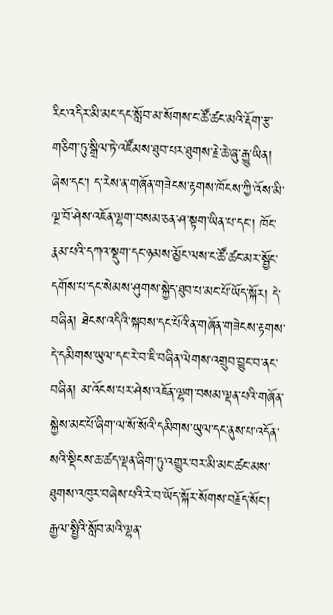རིང་འདིར་མི་མང་དང་སློབ་མ་སོགས་ང་ཚོ་ཚང་མའི་རྡོག་རྩ་གཅིག་ཏུ་སྒྲིལ་ཏེ་འཛོམས་ཐུབ་པར་ཐུགས་རྗེ་ཆེ་ཞུ་རྒྱུ་ཡིན། ཞེས་དང་། ད་རེས་ན་གཞོན་གཟེངས་རྟགས་ཁོངས་ཀྱི་འོས་མི་ལྔ་བོ་ཤེས་འཇོན་ལྷག་བསམ་ཅན་ཤ་སྟག་ཡིན་པ་དང་། ཁོང་རྣམ་པའི་དཀའ་སྡུག་དང་ཉམས་མྱོང་ལས་ང་ཚོ་ཚང་མར་སྦྱོང་དགོས་པ་དང་སེམས་ཤུགས་སྐྱེད་ཐུབ་པ་མང་པོ་ཡོད་སྐོར། དེ་བཞིན། ཐེངས་འདིའི་སྐབས་དང་པོའི་ན་གཞོན་གཟེངས་རྟགས་དེ་དམིགས་ཡུལ་དང་རེ་བ་ཇི་བཞིན་ལེགས་འགྲུབ་བྱུང་བ་ནང་བཞིན། མ་འོངས་པར་ཤེས་འཇོན་ལྷག་བསམ་ལྡན་པའི་གཞོན་སྐྱེས་མང་པོ་ཞིག་ལ་སོ་སོའི་དམིགས་ཡུལ་དང་ནུས་པ་འདོན་སའི་སྡིངས་ཆ་ཚད་ལྡན་ཞིག་ཏུ་འགྱུར་བར་མི་མང་ཚང་མས་ཐུགས་འཁུར་བཞེས་པའི་རེ་བ་ཡོད་སྐོར་སོགས་བརྗོད་སོང་།
རྒྱལ་སྤྱིའི་སློབ་མའི་ལྷན་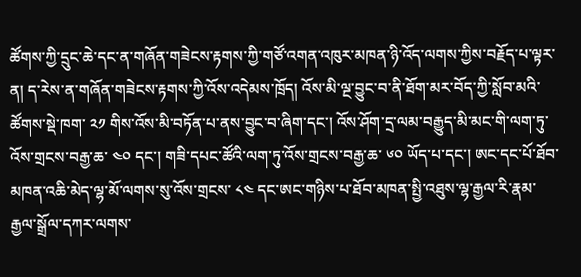ཚོགས་ཀྱི་དྲུང་ཆེ་དང་ན་གཞོན་གཟེངས་རྟགས་ཀྱི་གཙོ་འགན་འཁུར་མཁན་ཉི་འོད་ལགས་ཀྱིས་བརྗོད་པ་ལྟར་ན། ད་རེས་ན་གཞོན་གཟེངས་རྟགས་ཀྱི་འོས་འདེམས་ཁྲོད། འོས་མི་ལྔ་བྱུང་བ་ནི་ཐོག་མར་བོད་ཀྱི་སློབ་མའི་ཚོགས་སྡེ་ཁག་ ༢༡ གིས་འོས་མི་བཏོན་པ་ནས་བྱུང་བ་ཞིག་དང་། འོས་ཤོག་དྲ་ལམ་བརྒྱུད་མི་མང་གི་ལག་ཏུ་འོས་གྲངས་བརྒྱ་ཆ་ ༤༠ དང་། གཟི་དཔང་ཚོའི་ལག་ཏུ་འོས་གྲངས་བརྒྱ་ཆ་ ༦༠ ཡོད་པ་དང་། ཨང་དང་པོ་ཐོབ་མཁན་འཆི་མེད་ལྷ་མོ་ལགས་སུ་འོས་གྲངས་ ༨༤ དང་ཨང་གཉིས་པ་ཐོབ་མཁན་སྤྱི་འཐུས་ལྷ་རྒྱལ་རི་རྣམ་རྒྱལ་སྒྲོལ་དཀར་ལགས་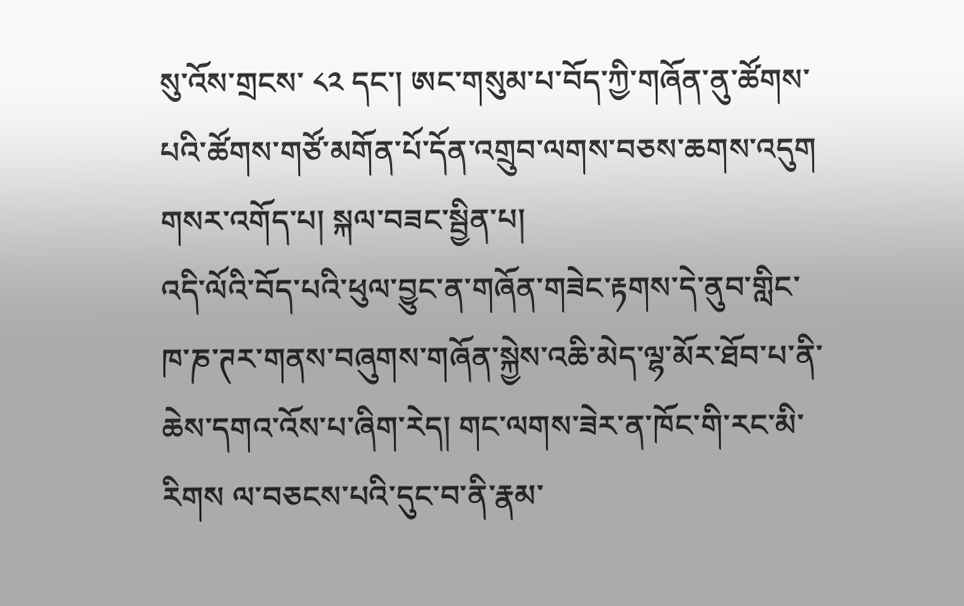སུ་འོས་གྲངས་ ༨༢ དང་། ཨང་གསུམ་པ་བོད་ཀྱི་གཞོན་ནུ་ཚོགས་པའི་ཚོགས་གཙོ་མགོན་པོ་དོན་འགྲུབ་ལགས་བཅས་ཆགས་འདུག
གསར་འགོད་པ། སྐལ་བཟང་སྦྱིན་པ།
འདི་ལོའི་བོད་པའི་ཕུལ་བྱུང་ན་གཞོན་གཟེང་རྟགས་དེ་ནུབ་གླིང་ཁ་ཎ་ཊར་གནས་བཞུགས་གཞོན་སྐྱེས་འཆི་མེད་ལྷ་མོར་ཐོབ་པ་ནི་ཆེས་དགའ་འོས་པ་ཞིག་རེད། གང་ལགས་ཟེར་ན་ཁོང་གི་རང་མི་རིགས ལ་བཅངས་པའི་དུང་བ་ནི་རྣམ་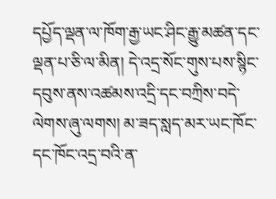དཔྱོད་ལྡན་ལ་ཁོག་རྒྱ་ཡང་ཤིང་རྒྱུ་མཚན་དང་ལྡན་པ་ཅི་ལ་མིན། དེ་འདྲ་སོང་གུས་པས་སྙིང་དབུས་ནས་འཚམས་འདྲི་དང་བཀྲིས་བདེ་ལེགས་ཞུ་ལགས། མ་ཟད་སླད་མར་ཡང་ཁོང་དང་ཁོང་འདྲ་བའི་ན་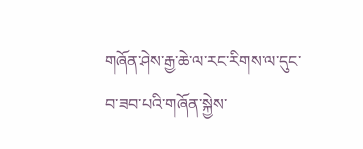གཞོན་ཤེས་རྒྱ་ཆེ་ལ་རང་རིགས་ལ་དུང་བ་ཟབ་པའི་གཞོན་སྐྱེས་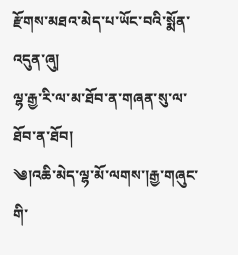རྫོགས་མཐའ་མེད་པ་ཡོང་བའི་སྨོན་འདུན་ཞུ།
ལྷ་རྒྱ་རི་ལ་མ་ཐོབ་ན་གཞན་སུ་ལ་ཐོབ་ན་ཐོབ།
༄།འཆི་མེད་ལྷ་མོ་ལགས་།རྒྱ་གཞུང་གི་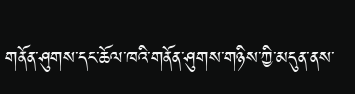གནོན་ཤུགས་དང་ཆོལ་ཁའི་གནོན་ཤུགས་གཉིས་ཀྱི་མདུན་ནས་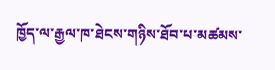ཁྱོད་ལ་རྒྱལ་ཁ་ཐེངས་གཉིས་ཐོབ་པ་མཚམས་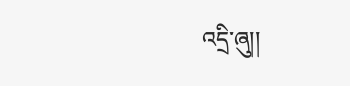འདྲི་ཞུ།།